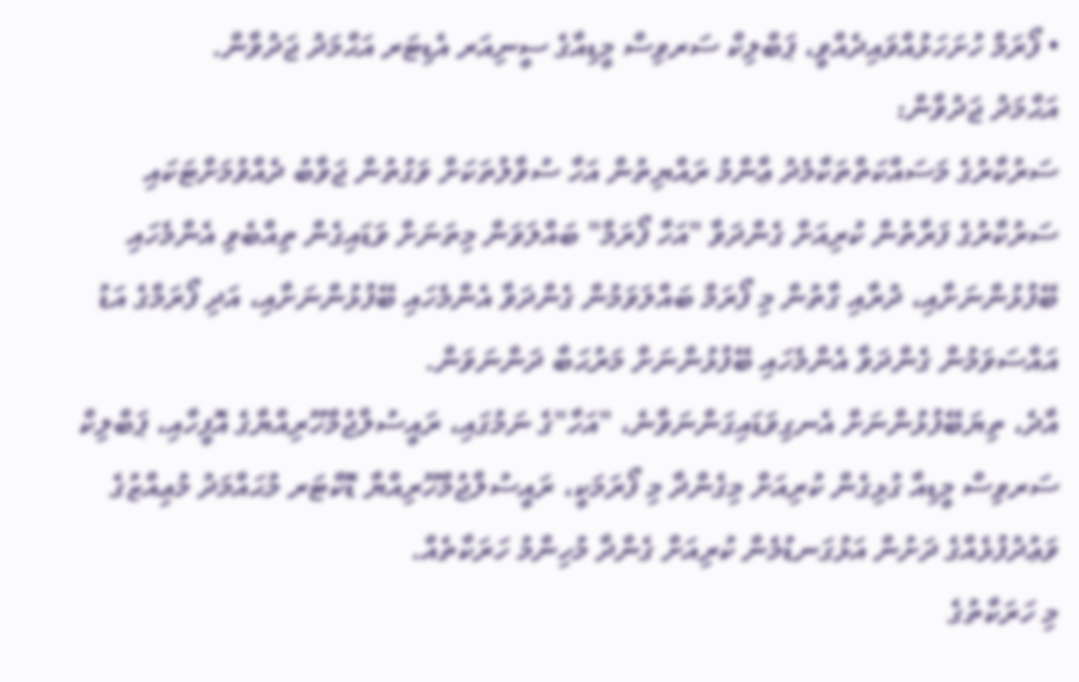• ފޯރަމް ހުށަހަޅުއްވައިދެއްވީ، ޕަބްލިކް ސަރވިސް މީޑިއާގެ ސީނިއަރ އެޑިޓަރ އަޙްމަދު ޖަދުވާން.
އަޙްމަދު ޖަދުވާން:
ސަރުކާރުގެ މަސައްކަތްތަކާމެދު ޢާންމު ރައްޔިތުން އަހާ ސުވާލުތަކަށް ވަގުތުން ޖަވާބު ދެއްވުމަށްޓަކައި ސަރުކާރުގެ ފަރާތުން ކުރިއަށް ގެންދަވާ "އަހާ ފޯރަމް" ބައްލަވަން މިތަނަށް ވަޑައިގެން ތިއްބެވި އެންމެހައި ބޭފުޅުންނަށާއި، ދުރާއި ގާތުން މި ފޯރަމް ބައްލަވަމުން ގެންދަވާ އެންމެހައި ބޭފުޅުންނަށާއި، އަދި ފޯރަމްގެ އަޑު އައްސަވަމުން ގެންދަވާ އެންމެހައި ބޭފުޅުންނަށް މަރުޙަބާ ދަންނަވަން.
އާދެ، ތިޔަބޭފުޅުންނަށް އެނގިވަޑައިގަންނަވާނެ، "އަހާ"ގެ ނަމުގައި، ރައީސުލްޖުމްހޫރިއްޔާގެ އޮފީހާއި، ޕަބްލިކް ސަރވިސް މީޑިއާ ގުޅިގެން ކުރިއަށް މިގެންދާ މި ފޯރަމަކީ، ރައީސުލްޖުމްހޫރިއްޔާ ޑޮކްޓަރ މުޙައްމަދު މުޢިއްޒުގެ ވަޢުދުފުޅެއްގެ ދަށުން އަޅުގަނޑުމެން ކުރިއަށް ގެންދާ މުހިންމު ހަރަކާތެއް.
މި ހަރަކާތުގެ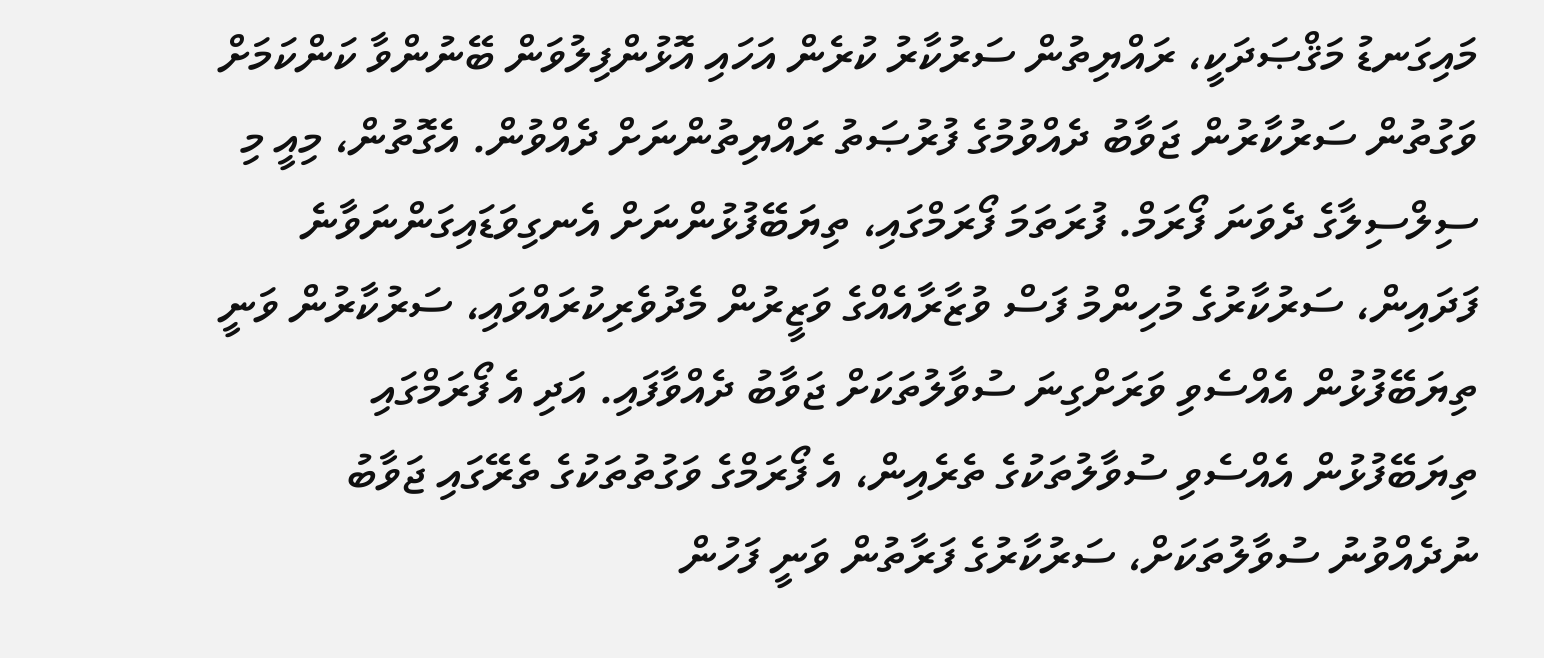މައިގަނޑު މަޤްޞަދަކީ، ރައްޔިތުން ސަރުކާރު ކުރެން އަހައި އޮޅުންފިލުވަން ބޭނުންވާ ކަންކަމަށް ވަގުތުން ސަރުކާރުން ޖަވާބު ދެއްވުމުގެ ފުރުޞަތު ރައްޔިތުންނަށް ދެއްވުން. އެގޮތުން، މިއީ މި ސިލްސިލާގެ ދެވަނަ ފޯރަމް. ފުރަތަމަ ފޯރަމްގައި، ތިޔަބޭފުޅުންނަށް އެނގިވަޑައިގަންނަވާނެ ފަދައިން، ސަރުކާރުގެ މުހިންމު ފަސް ވުޒާރާއެއްގެ ވަޒީރުން މެދުވެރިކުރައްވައި، ސަރުކާރުން ވަނީ ތިޔަބޭފުޅުން އެއްސެވި ވަރަށްގިނަ ސުވާލުތަކަށް ޖަވާބު ދެއްވާފައި. އަދި އެ ފޯރަމްގައި ތިޔަބޭފުޅުން އެއްސެވި ސުވާލުތަކުގެ ތެރެއިން، އެ ފޯރަމްގެ ވަގުތުތަކުގެ ތެރޭގައި ޖަވާބު ނުދެއްވުނު ސުވާލުތަކަށް، ސަރުކާރުގެ ފަރާތުން ވަނީ ފަހުން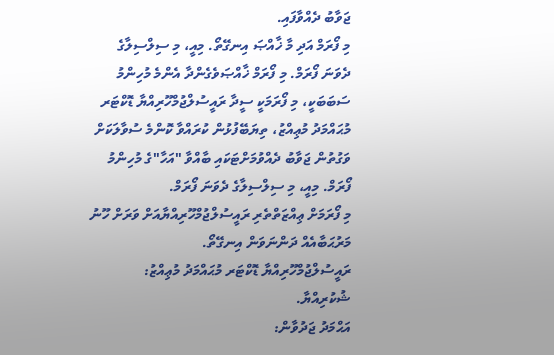ޖަވާބު ދެއްވާފައި.
މި ފޯރަމް އަދި މާ ޚާއްޞަ އިނގޭތޯ. މިއީ، މި ސިލްސިލާގެ ދެވަނަ ފޯރަމް. މި ފޯރަމް ޚާއްޞަވެގެންދާ އެންމެ މުހިންމު ސަބަބަކީ، މި ފޯރަމަކީ ސީދާ ރައީސުލްޖުމްހޫރިއްޔާ ޑޮކްޓަރ މުޙައްމަދު މުޢިއްޒު، ތިޔަބޭފުޅުން ކުރައްވާ ކޮންމެ ސުވާލަކަށް ވަގުތުން ޖަވާބު ދެއްވުމަށްޓަކައި ބާއްވާ "އަހާ"ގެ މުހިންމު ފޯރަމް. މިއީ، މި ސިލްސިލާގެ ދެވަނަ ފޯރަމް.
މި ފޯރަމަށް ޢިއްޒަތްތެރި ރައީސުލްޖުމްހޫރިއްޔާއަށް ވަރަށް ހޫނު މަރުޙަބާއެއް ދަންނަވަން އިނގޭތޯ.
ރައީސުލްޖުމްހޫރިއްޔާ ޑޮކްޓަރ މުޙައްމަދު މުޢިއްޒު:
ޝުކުރިއްޔާ.
އަޙްމަދު ޖަދުވާން: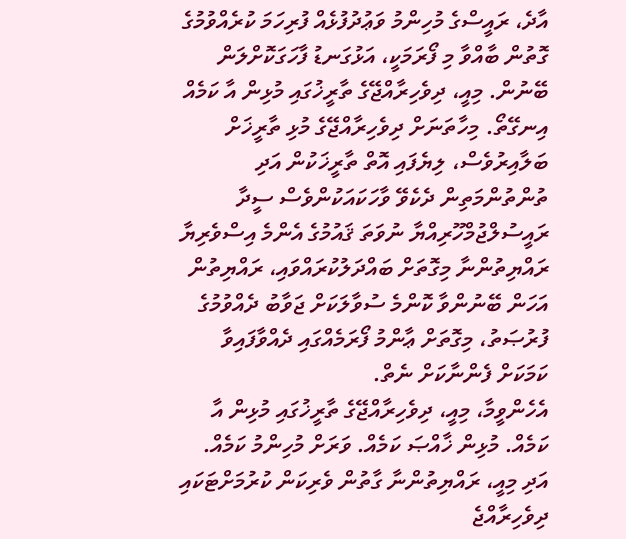އާދެ، ރައީސްގެ މުހިންމު ވަޢުދުފުޅެއް ފުރިހަމަ ކުރެއްވުމުގެ ގޮތުން ބާއްވާ މި ފޯރަމަކީ، އަޅުގަނޑު ފާހަގަކޮށްލަން ބޭނުން. މިއީ، ދިވެހިރާއްޖޭގެ ތާރީޚުގައި މުޅިން އާ ކަމެއް އިނގޭތޯ. މިހާތަނަށް ދިވެހިރާއްޖޭގެ މުޅި ތާރީޚަށް ބަލާއިރުވެސް، ލިޔެފައި އޮތް ތާރީޚަކުން އަދި ތުންތުންމަތިން ދެކެވޭ ވާހަކައަކުންވެސް ސީދާ ރައީސުލްޖުމްހޫރިއްޔާ ނުވަތަ ޤައުމުގެ އެންމެ އިސްވެރިޔާ ރައްޔިތުންނާ މިގޮތަށް ބައްދަލުކުރައްވައި، ރައްޔިތުން އަހަން ބޭނުންވާ ކޮންމެ ސުވާލަކަށް ޖަވާބު ދެއްވުމުގެ ފުރުޞަތު، މިގޮތަށް ޢާންމު ފޯރަމެއްގައި ދެއްވާފައިވާ ކަމަކަށް ފެންނާކަށް ނެތް.
އެހެންވީމާ، މިއީ، ދިވެހިރާއްޖޭގެ ތާރީޚުގައި މުޅިން އާ ކަމެއް. މުޅިން ޚާއްޞަ ކަމެއް. ވަރަށް މުހިންމު ކަމެއް. އަދި މިއީ، ރައްޔިތުންނާ ގާތުން ވެރިކަން ކުރުމަށްޓަކައި ދިވެހިރާއްޖެ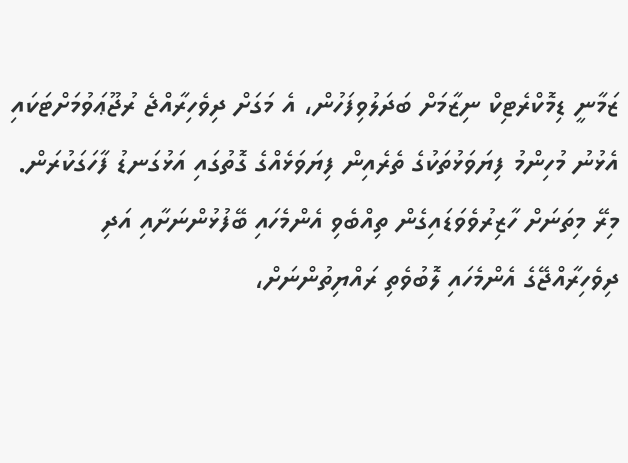ޒަމާނީ ޑިމޮކްރެޓިކް ނިޒާމަށް ބަދަލުވިފަހުން، އެ މަގަށް ދިވެހިރާއްޖެ ރުޖޫޢަވުމަށްޓަކައި އެޅުނު މުހިންމު ފިޔަވަޅުތަކުގެ ތެރެއިން ފިޔަވަޅެއްގެ ގޮތުގައި އަޅުގަނޑު ފާހަގަކުރަން.
މިރޭ މިތަނަށް ހާޒިރުވެވަޑައިގެން ތިއްބެވި އެންމެހައި ބޭފުޅުންނަށާއި އަދި ދިވެހިރާއްޖޭގެ އެންމެހައި ލޮބުވެތި ރައްޔިތުންނަށް،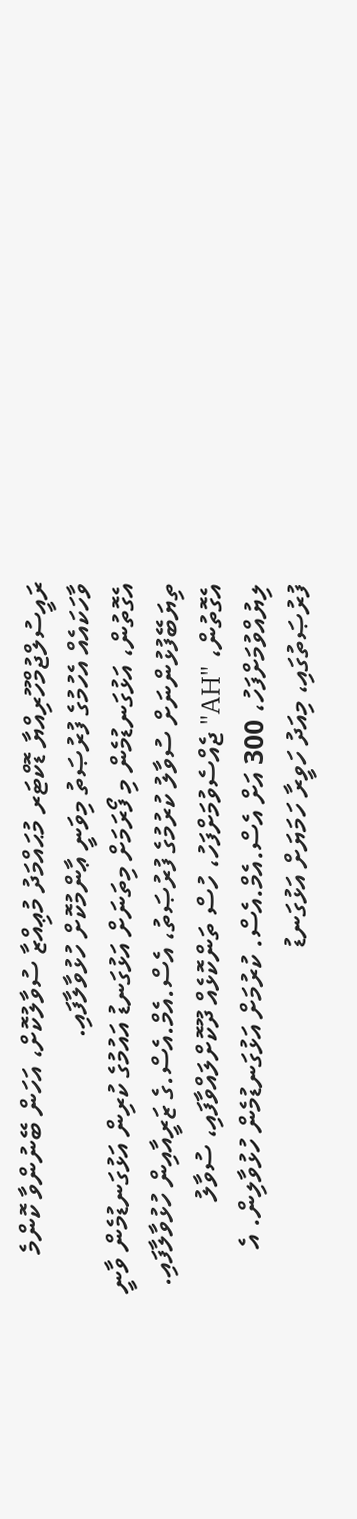ރައީސުލްޖުމްހޫރިއްޔާ ޑޮކްޓަރ މުޙައްމަދު މުޢިއްޒާ ސުވާލުކޮށް، އަހަން ބޭނުންވާ ކޮންމެ ވާހަކައެއް އެހުމުގެ ފުރުޞަތު މިވަނީ ޢާންމުކޮށް ހުޅުވާލާފައި.
އެގޮތުން، އަޅުގަނޑުމެން މި ފޯރަމަށް މިތަނަށް އަޅުގަނޑު އައުމުގެ ކުރިން އަޅުގަނޑުމެން ވާނީ ތިޔަބޭފުޅުންނަށް ސުވާލު ކުރުމުގެ ފުރުޞަތު، އެސް.އެމް.އެސް.ގެ ޒަރީއާއިން ހުޅުވާލާފައި. އެގޮތުން، "AH" ޖެއްސެވުމަށްފަހު، ހުސް ތަންކޮޅެއް ދޫކޮށްލައްވާފައި، ސުވާލު ލިޔުއްވުމަށްފަހު، 300 އަށް އެސް.އެމް.އެސް. ކުރުމަށް އަޅުގަނޑުމެން ހުޅުވާލިން. އެ ފުރުޞަތުގައި، މިއަދު ހަވީރާ ހަމަޔަށް އަޅުގަނޑު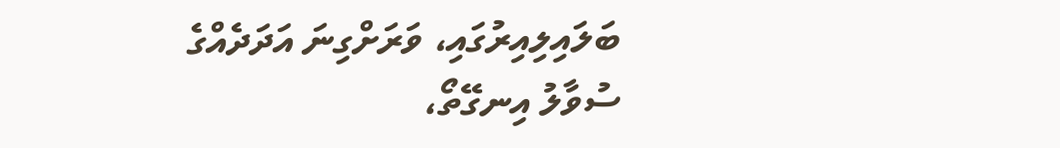ބަލައިލިއިރުގައި، ވަރަށްގިނަ އަދަދެއްގެ ސުވާލު އިނގޭތޯ،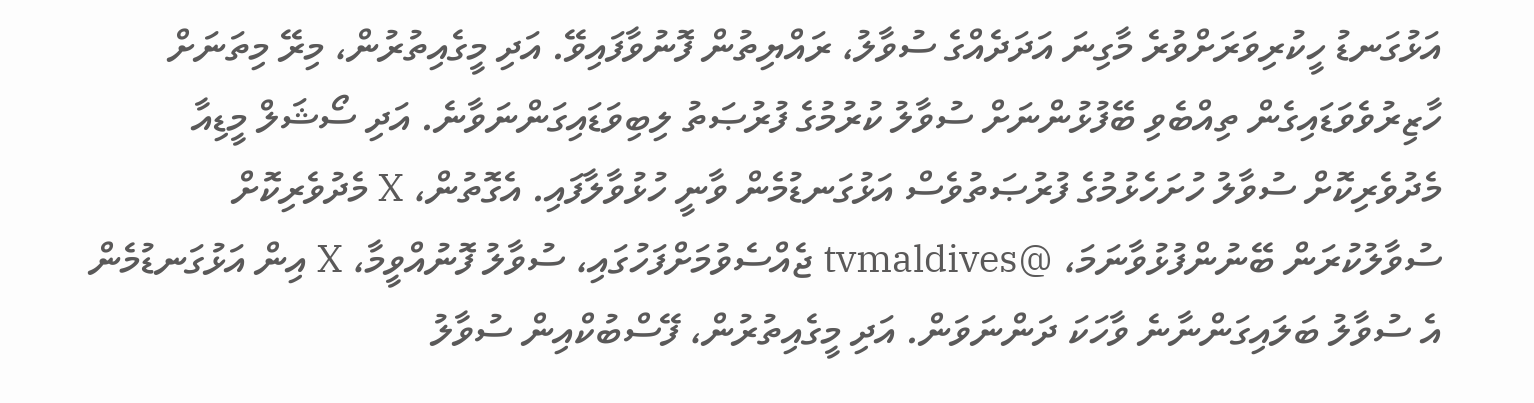އަޅުގަނޑު ހީކުރިވަރަށްވުރެ މާގިނަ އަދަދެއްގެ ސުވާލު، ރައްޔިތުން ފޮނުވާފައިވޭ. އަދި މީގެއިތުރުން، މިރޭ މިތަނަށް ހާޒިރުވެވަޑައިގެން ތިއްބެވި ބޭފުޅުންނަށް ސުވާލު ކުރުމުގެ ފުރުޞަތު ލިބިވަޑައިގަންނަވާނެ. އަދި ސޯޝަލް މީޑިއާ މެދުވެރިކޮށް ސުވާލު ހުށަހެޅުމުގެ ފުރުޞަތުވެސް އަޅުގަނޑުމެން ވާނީ ހުޅުވާލާފައި. އެގޮތުން، X މެދުވެރިކޮށް ސުވާލުކުރަން ބޭނުންފުޅުވާނަމަ، @tvmaldives ޖެއްސެވުމަށްފަހުގައި، ސުވާލު ފޮނުއްވީމާ، X އިން އަޅުގަނޑުމެން އެ ސުވާލު ބަލައިގަންނާނެ ވާހަކަ ދަންނަވަން. އަދި މީގެއިތުރުން، ފޭސްބުކްއިން ސުވާލު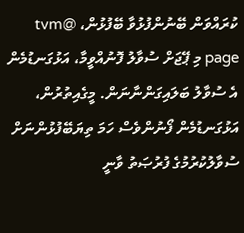ކުރައްވަން ބޭނުންފުޅުވާ ބޭފުޅުން، @tvm page މި ޕޭޖަށް ސުވާލު ފޮނުއްވީމާ، އަޅުގަނޑުމެން އެ ސުވާލު ބަލައިގަންނާނަން. މީގެއިތުރުން، އަޅުގަނޑުމެން ފޯނުންވެސް ހަމަ ތިޔަބޭފުޅުންނަށް ސުވާލުކުރުމުގެ ފުރުޞަތު ވާނީ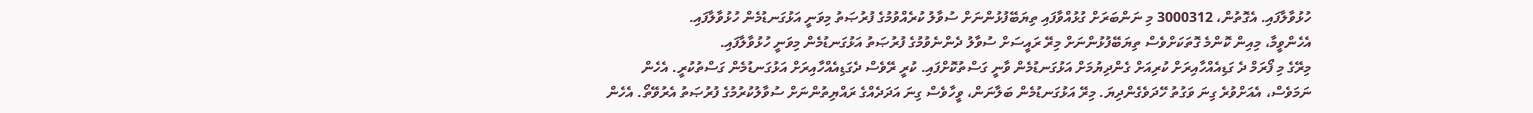ހުޅުވާލާފައި. އެގޮތުން، 3000312 މި ނަންބަރަށް ގުޅުއްވާފައި ތިޔަބޭފުޅުންނަށް ސުވާލު ކުރެއްވުމުގެ ފުރުޞަތު މިވަނީ އަޅުގަނޑުމެން ހުޅުވާލާފައި.
އެހެންވީމާ، މިއިން ކޮންމެ ގޮތަކަށްވެސް ތިޔަބޭފުޅުންނަށް މިރޭ ރައީސަށް ސުވާލު ދެންނެވުމުގެ ފުރުޞަތު އަޅުގަނޑުމެން މިވަނީ ހުޅުވާލާފައި.
މިރޭގެ މި ފޯރަމް ދެ ގަޑިއެއްހާއިރަށް ކުރިއަށް ގެންދިޔުމަށް އަޅުގަނޑުމެން ވާނީ ގަސްތުކޮށްފައި. ކުރީ ރޭވެސް ދެގަޑިއެއްހާއިރަށް އަޅުގަނޑުމެން ގަސްތުކުރީ. އެހެން ނަމަވެސް، އެއަށްވުރެ ގިނަ ވަގުތު ހޭދަވެގެންދިޔަ. މިރޭ އަޅުގަނޑުމެން ބަލާނަން، ވީހާވެސް ގިނަ އަދަދެއްގެ ރައްޔިތުންނަށް ސުވާލުކުރުމުގެ ފުރުޞަތު އެރުވޭތޯ. އެހެން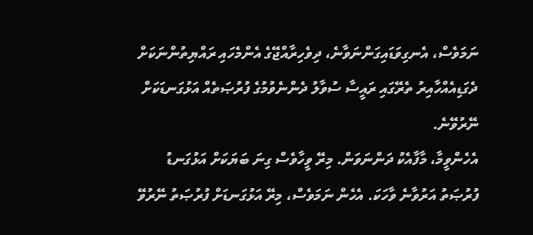ނަމަވެސް، އެނގިވަޑައިގަންނަވާނެ، ދިވެހިރާއްޖޭގެ އެންމެހައި ރައްޔިތުންނަކަށް ދެގަޑިއެއްހާއިރު ތެރޭގައި ރައީސާ ސުވާލު ދެންނެވުމުގެ ފުރުޞަތެއް އަޅުގަނޑަކަށް ނޭރުވޭނެ.
އެހެންވީމާ، މާފާއެކު ދަންނަވަން. މިރޭ ވީހާވެސް ގިނަ ބަޔަކަށް އަޅުގަނޑު ފުރުޞަތު އަރުވާނެ ވާހަކަ. އެހެން ނަމަވެސް، މިރޭ އަޅުގަނޑަށް ފުރުޞަތު ނޭރުވޭ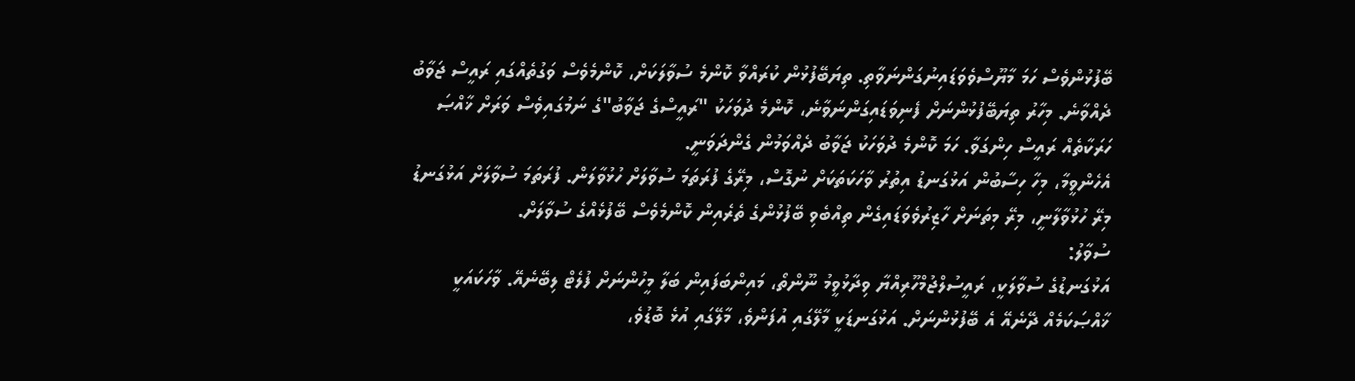ބޭފުޅުންވެސް ހަމަ މާޔޫސްވެވަޑައިނުގަންނަވާތި. ތިޔަބޭފުޅުން ކުރައްވާ ކޮންމެ ސުވާލަކަށް، ކޮންމެވެސް ވަގުތެއްގައި ރައީސް ޖަވާބު ދެއްވާނެ. މިހާރު ތިޔަބޭފުޅުންނަށް ފެނިވަޑައިގަންނަވާނެ، ކޮންމެ ދުވަހަކު "ރައީސްގެ ޖަވާބު"ގެ ނަމުގައިވެސް ވަރަށް ޚާއްޞަ ހަރަކާތެއް ރައީސް ހިންގަވާ. ހަމަ ކޮންމެ ދުވަހަކު ޖަވާބު ދެއްވަމުން ގެންދަވަނީ.
އެހެންވީމާ، މިހާ ހިސާބުން އަޅުގަނޑު އިތުރު ވާހަކަތަކަށް ނުގޮސް، މިރޭގެ ފުރަތަމަ ސުވާލަށް ހުޅުވާލަން. ފުރަތަމަ ސުވާލަށް އަޅުގަނޑު މިރޭ ހުޅުވާލާނީ، މިރޭ މިތަނަށް ހާޒިރުވެވަޑައިގެން ތިއްބެވި ބޭފުޅުންގެ ތެރެއިން ކޮންމެވެސް ބޭފުޅެއްގެ ސުވާލަށް.
ސުވާލު:
އަޅުގަނޑުގެ ސުވާލަކީ، ރައީސުލްޖުމްހޫރިއްޔާ ވިދާޅުވީމު ނޫންތޯ، މައިންބަފައިން ބަލާ މީހުންނަށް ފުލެޓް ލިބޭނެއޭ. ވާހަކައަކީ ޚާއްޞަކަމެއް ދޭނެއޭ އެ ބޭފުޅުންނަށް. އަޅުގަނޑަކީ މާލޭގައި އުފަންވެ، މާލޭގައި އުޅެ ބޮޑުވެ،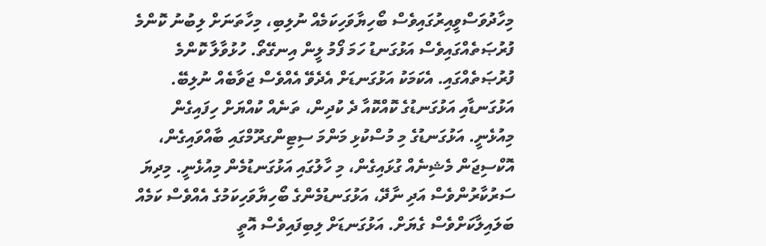މިހާދުވަސްވީއިރުގައިވެސް ބޯހިޔާވަހިކަމެއް ނުލިބި، މިހާތަނަށް ލިބުނު ކޮންމެ ފުރުޞަތެއްގައިވެސް އަޅުގަނޑު ހަމަ ފޯމު ލީން އިނގޭތޯ. ހުޅުވާލާ ކޮންމެ ފުރުޞަތެއްގައި. އެކަމަކު އަޅުގަނޑަށް އެދެވޭ އެއްވެސް ޖަވާބެއް ނުލިބޭ. އަޅުގަނޑާއި އަޅުގަނޑުގެ ކޮއްކޮއާ ދެ ކުދިން، ތަނެއް ކުއްޔަށް ހިފައިގެން މިއުޅެނީ. އަޅުގަނޑުގެ މި މުސްކުޅި މަންމަ ސިޓިންގރޫމްގައި ބާއްވައިގެން، އޮކްސިޖަން މެޝިނެއް ގުޅައިގެން، މި ހާލުގައި އަޅުގަނޑުމެން މިއުޅެނީ. މިދިޔަ ސަރުކާރުންވެސް އަދި ނާދޭ، އަޅުގަނޑުމެންގެ ބޯހިޔާވަހިކަމުގެ އެއްވެސް ކަމެއް ބަލައިލާކަށްވެސް ގެޔަށް. އަޅުގަނޑަށް ލިބިފައިވެސް އޮތީ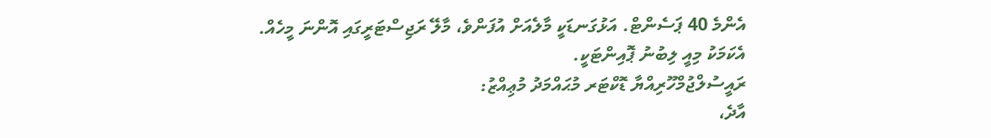އެންމެ 40 ޕަސެންޓް. އަޅުގަނޑަކީ މާލެއަށް އުފަންވެ، މާލޭ ރަޖިސްޓަރީގައި އޮންނަ މީހެއް. އެކަމަކު މިއީ ލިބުނު ޕޮއިންޓަކީ.
ރައީސުލްޖުމްހޫރިއްޔާ ޑޮކްޓަރ މުޙައްމަދު މުޢިއްޒު:
އާދެ،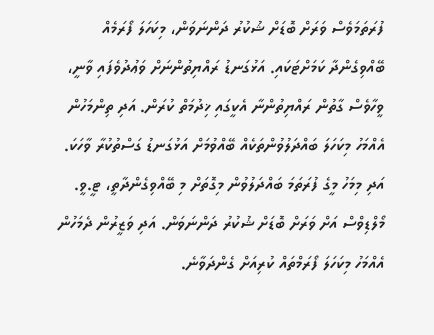ފުރަތަމަވެސް ވަރަށް ބޮޑަށް ޝުކުރު ދަންނަވަން، މިކަހަލަ ފޯރަމެއް ބޭއްވިގެންދާ ކަމަށްޓަކައި. އަޅުގަނޑު ރައްޔިތުންނަށް ވަޢުދުވެފައި ވާނީ، ވީހާވެސް ގާތުން ރައްޔިތުންނާ އެކީގައި ޚިދުމަތް ކުރަން. އަދި ތިންމަހުން އެއްމަހު މިކަހަލަ ބައްދަލުވުންތަކެއް ބޭއްވުމަށް އަޅުގަނޑު ގަސްތުކުރާ ވާހަކަ. އަދި މިމަހު މީގެ ފުރަތަމަ ބައްދަލުވުން މިގޮތަށް މި ބޭއްވިގެންދާތީ، ޓީ.ވީ. މޯލްޑިވްސް އަށް ވަރަށް ބޮޑަށް ޝުކުރު ދަންނަވަން. އަދި ވަޒީރުން ދެމަހުން އެއްމަހު މިކަހަލަ ފޯރަމްތައް ކުރިއަށް ގެންދަވާނެ.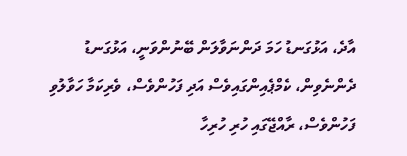އާދެ، އަޅުގަނޑު ހަމަ ދަންނަވާލަން ބޭނުންވަނީ، އަޅުގަނޑު ދެންނެވިން، ކެމްޕެއިންގައިވެސް އަދި ފަހުންވެސް، ވެރިކަމާ ހަވާލުވި ފަހުންވެސް، ރާއްޖޭގައި ހުރި ހުރިހާ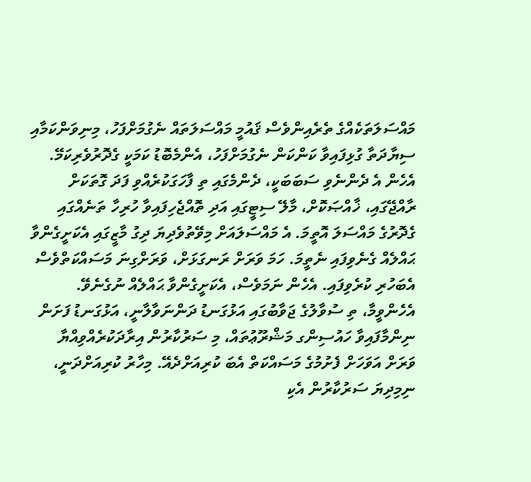މައްސަލަތަކެއްގެ ތެރެއިންވެސް ޤައުމީ މައްސަލަތައް ނެގުމަށްފަހު، މިނިވަންކަމާއި ސިޔާދަތާ ގުޅިފައިވާ ކަންކަން ނެގުމަށްފަހު، އެންމެބޮޑު ކަމަކީ ގެދޮރުވެރިކަމޭ. އެހެން އެ ދެންނެވި ސަބަބަކީ، ދެންމެގައި ތި ފާހަގަކުރެއްވި ފަދަ ގޮތަކަށް ރާއްޖޭގައި، ޚާއްޞަކޮށް، މާލޭ ސިޓީގައި އަދި ތޮއްޖެހިފައިވާ ހުރިހާ ތަނެއްގައި ގެދޮރުގެ މައްސަލަ އޮތީމަ. އެ މައްސަލައަށް މިވޭތުވެދިޔަ ދިގު މާޒީގައި އެކަށީގެންވާ ޙައްލެއް ގެނެވިފައި ނެތީމަ. ހަމަ ވަރަށް ރަނގަޅަށް، ވަރަށްގިނަ މަސައްކަތްވެސް އެބަހުރި ކުރެވިފައި. އެހެން ނަމަވެސް، އެކަށީގެންވާ ޙައްލެއް ނުގެނެވޭ.
އެހެންވީމާ، ތި ސުވާލުގެ ޖަވާބުގައި އަޅުގަނޑު ދަންނަވާލާނީ، އަޅުގަނޑު ފަށަން ނިންމާފައިވާ ހައުސިންގ މަޝްރޫޢުތައް، މި ސަރުކާރުން އިރާދަކުރެއްވިއްޔާ ވަރަށް އަވަހަށް ފެށުމުގެ މަސައްކަތް އެބަ ކުރިއަށްދެއޭ. މިހާރު ކުރިއަށްދަނީ، ނިމިދިޔަ ސަރުކާރުން އެކި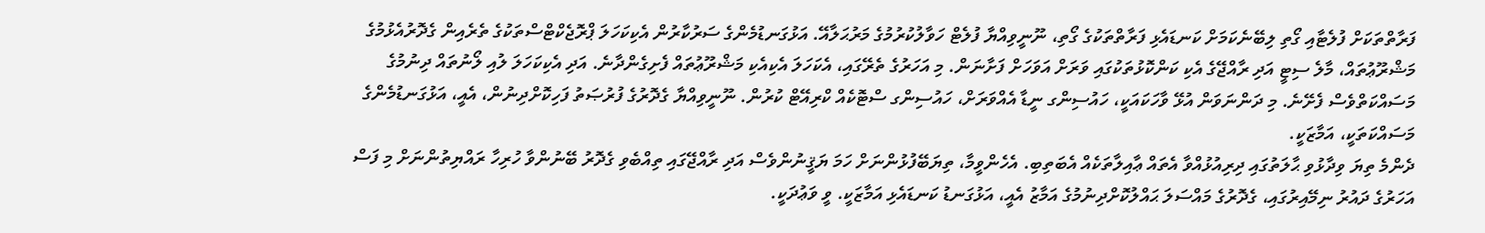ފަރާތްތަކަށް ފުލެޓާއި ގޯތި ލިބޭނެކަމަށް ކަނޑައެޅި ފަރާތްތަކުގެ ގޯތި، ނޫނީވިއްޔާ ފުލެޓް ހަވާލުކުރުމުގެ މަރުޙަލާއޭ. އަޅުގަނޑުމެންގެ ސަރުކާރުން އެކިކަހަލަ ޕްރޮޖެކްޓްސްތަކުގެ ތެރެއިން ގެދޮރުއެޅުމުގެ މަޝްރޫޢުތައް، މާލެ ސިޓީ އަދި ރާއްޖޭގެ އެކި ކަންކޮޅުތަކުގައި ވަރަށް އަވަހަށް ފަށާނަން. މި އަހަރުގެ ތެރޭގައި، އެކަހަލަ އެކިއެކި މަޝްރޫޢުތައް ފެށިގެންދާނެ. އަދި އެކިކަހަލަ ލުއި ލޯނުތައް ދިނުމުގެ މަސައްކަތްވެސް ފެށޭނެ. މި ދަންނަވަން އުޅޭ ވާހަކައަކީ، ހައުސިންގ ނީޑާ އެއްވަރަށް، ހައުސިންގ ސްޓޮކެއް ކްރިއޭޓް ކުރުން. ނޫނީވިއްޔާ ގެދޮރުގެ ފުރުޞަތު ފަހިކޮށްދިނުން، އެއީ، އަޅުގަނޑުމެންގެ މަސައްކަތަކީ، އަމާޒަކީ.
ދެންމެ ތިޔަ ވިދާޅުވި ޙާލަތުގައި ދިރިއުޅުއްވާ އެތައް ޢާއިލާތަކެއް އެބަތިބި. އެހެންވީމާ، ތިޔަބޭފުޅުންނަށް ހަމަ ޔަޤީނުންވެސް އަދި ރާއްޖޭގައި ތިއްބެވި ގެދޮރު ބޭނުންވާ ހުރިހާ ރައްޔިތުންނަށް މި ފަސް އަހަރުގެ ދައުރު ނިމޭއިރުގައި، ގެދޮރުގެ މައްސަލަ ޙައްލުކޮށްދިނުމުގެ އަމާޒު އެއީ، އަޅުގަނޑު ކަނޑައެޅި އަމާޒަކީ. ވީ ވަޢުދަކީ.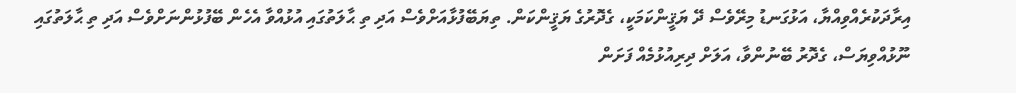އިރާދަކުރެއްވިއްޔާ، އަޅުގަނޑު މިރޭވެސް ދޭ ޔަޤީންކަމަކީ، ގެދޮރުގެ ޔަޤީންކަން. ތިޔަބޭފުޅާއަށްވެސް އަދި ތި ޙާލަތުގައި އުޅުއްވާ އެހެން ބޭފުޅުންނަށްވެސް އަދި ތި ޙާލަތުގައި ނޫޅުއްވިޔަސް، ގެދޮރު ބޭނުންވާ، އަލަށް ދިރިއުޅުމެއް ފަށަން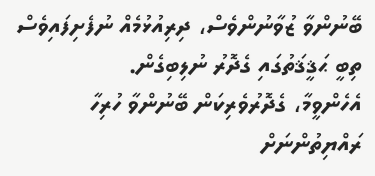ބޭނުންވާ ޒުވާނުންވެސް، ދިރިއުޅުމެއް ނުފެށިފައިވެސް ތިބީ ޙަޤީޤަތުގައި ގެދޮރު ނުލިބިގެން.
އެހެންވީމާ، ގެދޮރުވެރިކަން ބޭނުންވާ ހުރިހާ ރައްޔިތުންނަށް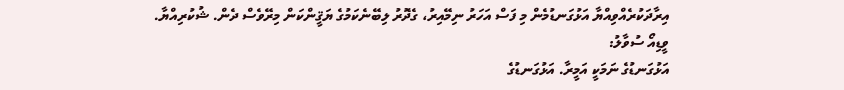އިރާދަކުރެއްވިއްޔާ އަޅުގަނޑުމެން މި ފަސް އަހަރު ނިމޭއިރު، ގެދޮރު ލިބޭނެކަމުގެ ޔަޤީންކަން މިރޭވެސް ދެން. ޝުކުރިއްޔާ.
ވީޑިއޯ ސުވާލު:
އަޅުގަނޑުގެ ނަމަކީ އަމީރާ. އަޅުގަނޑުގެ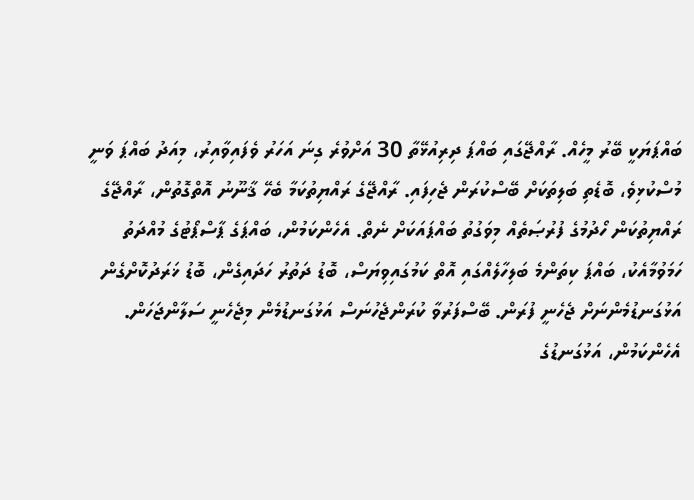ބައްޕަޔަކީ ބޭރު މީހެއް. ރާއްޖޭގައި ބައްޕަ ދިރިއުޅޭތާ 30 އަށްވުރެ ގިނަ އަހަރު ވެފައިވާއިރު، މިއަދު ބައްޕަ ވަނީ މުސްކުޅިވެ، ބޮޑެތި ބަލިތަކަށް ބޭސްކުރަން ޖެހިފައި. ރާއްޖޭގެ ރައްޔިތުކަމާ ބެހޭ ޤާނޫނު އޮތްގޮތުން، ރާއްޖޭގެ ރައްޔިތުކަން ހޯދުމުގެ ފުރުޞަތެއް މިވަގުތު ބައްޕައަކަށް ނެތް. އެހެންކަމުން، ބައްޕަގެ ޕާސްޕޯޓުގެ މުއްދަތު ހަމަވުމާއެކު، ބައްޕަ ކިތަންމެ ބަލިހާލެއްގައި އޮތް ކަމުގައިވިޔަސް، ބޮޑު ދަތުރު ހަދައިގެން، ބޮޑު ޚަރަދުކޮށްގެން އަޅުގަނޑުމެންނަށް ޖެހެނީ ފުރަން. ބޭސްފަރުވާ ކުރަންޖެހުނަސް އަޅުގަނޑުމެން މިޖެހެނީ ސަލާންޖަހަން. އެހެންކަމުން، އަޅުގަނޑުގެ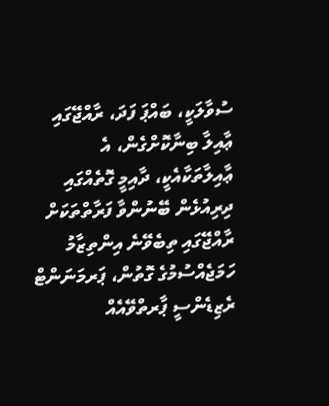ސުވާލަކީ، ބައްޕަ ފަދަ، ރާއްޖޭގައި ޢާއިލާ ބިނާކޮށްގެން، އެ ޢާއިލާތަކާއެކީ، ދާއިމީ ގޮތެއްގައި ދިރިއުޅެން ބޭނުންވާ ފަރާތްތަކަށް ރާއްޖޭގައި ތިބެވޭނެ އިންތިޒާމު ހަމަޖެއްސުމުގެ ގޮތުން، ޕަރމަނަންޓް ރެޒިޑެންސީ ޕާރތްވޭއެއް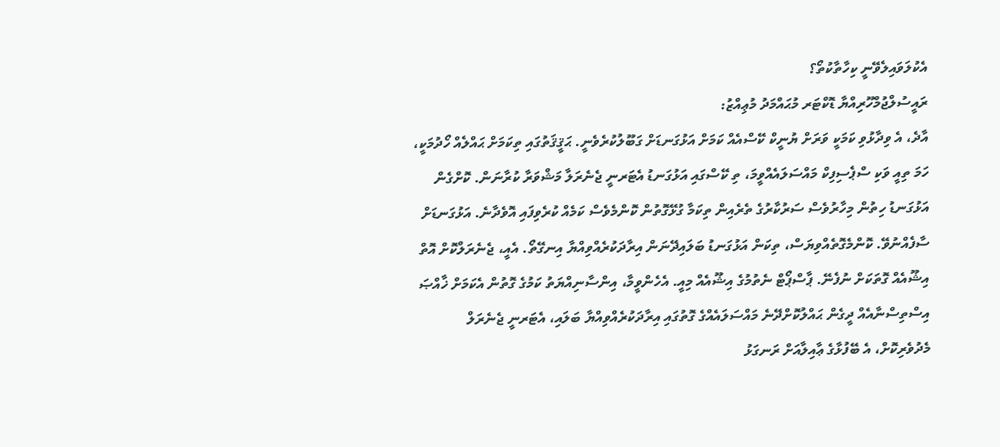އެކުލަވައިލެވޭނީ ކިހާތާކުތޯ؟
ރައީސުލްޖުމްހޫރިއްޔާ ޑޮކްޓަރ މުޙައްމަދު މުޢިއްޒު:
އާދެ، އެ ވިދާޅުވި ކަމަކީ ވަރަށް ޔުނީކް ކޭސްއެއް ކަމަށް އަޅުގަނޑަށް ގަބޫލުކުރެވެނީ. ޙަޤީޤަތުގައި ތިކަމަށް ޙައްލެއް ހޯދުމަކީ، ހަމަ ތިއީ ވަކި ސްޕެސިފިކް މައްސަލައެއްވީމަ، ތި ކޭސްގައި އަޅުގަނޑު އެޓަރނީ ޖެނެރަލާ މަޝްވަރާ ކުރާނަން. ކޮށްގެން އަޅުގަނޑު ހިތުން މިހާރުވެސް ސަރުކާރުގެ ތެރެއިން ތިކަމާ ގުޅޭގޮތުން ކޮންމެވެސް ކަމެއް ކުރެވިފައި އޮވެދާނެ. އަޅުގަނޑަށް ސާފެއްނުވޭ. ކޮންމެގޮތެއްވިޔަސް، ތިކަން އަޅުގަނޑު ބަލައިދޭނަން އިރާދަކުރެއްވިއްޔާ އިނގޭތޯ. އެއީ، ޖެނެރަލްކޮށް އޮތް އިޝޫއެއް ގޮތަކަށް ނުފެނޭ. ޕާސްޕޯޓް ނެތުމުގެ އިޝޫއެއް މިއީ. އެހެންވީމާ، އިންސާނިއްޔަތު ކަމުގެ ގޮތުން އެކަމަށް ޚާއްޞަ އިސްތިސްނާއެއް ދީގެން ޙައްލުކޮށްދޭނެ މައްސަލައެއްގެ ގޮތުގައި އިރާދަކުރެއްވިއްޔާ ބަލައި، އެޓަރނީ ޖެނެރަލް މެދުވެރިކޮށް، އެ ބޭފުޅާގެ ޢާއިލާއަށް ރަނގަޅު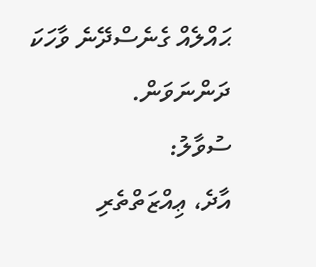ޙައްލެއް ގެނެސްދޭނެ ވާހަކަ ދަންނަވަން.
ސުވާލު:
އާދެ، ޢިއްޒަތްތެރި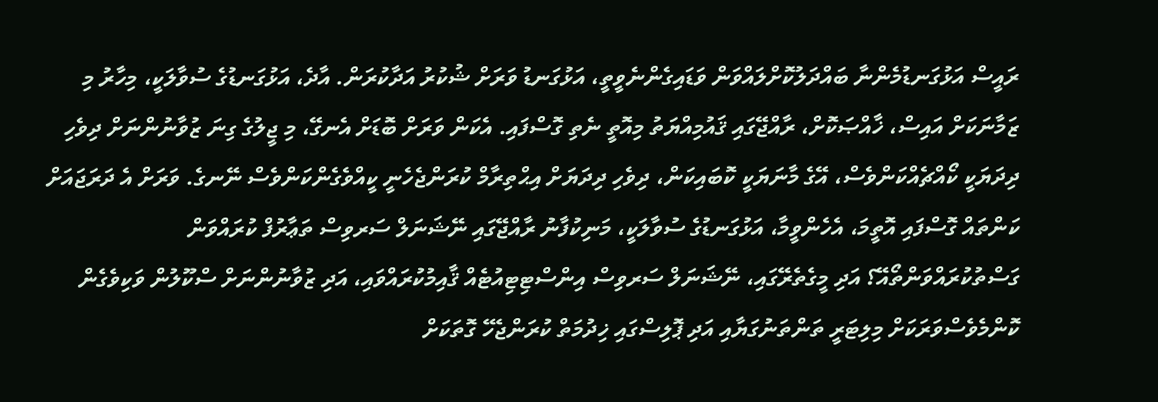ރައީސް އަޅުގަނޑުމެންނާ ބައްދަލުކޮށްލައްވަން ވަޑައިގެންނެވީތީ، އަޅުގަނޑު ވަރަށް ޝުކުރު އަދާކުރަން. އާދެ، އަޅުގަނޑުގެ ސުވާލަކީ، މިހާރު މި ޒަމާނަކަށް އައިސް، ޚާއްޞަކޮށް، ރާއްޖޭގައި ޤައުމިއްޔަތު މިއޮތީ ނެތި ގޮސްފައި. އެކަން ވަރަށް ބޮޑަށް އެނގޭ، މި ޖީލުގެ ގިނަ ޒުވާނުންނަށް ދިވެހި ދިދަޔަކީ ކޯއްޗެއްކަންވެސް، އޭގެ މާނަޔަކީ ކޮބައިކަން، ދިވެހި ދިދަޔަށް އިޙްތިރާމް ކުރަންޖެހެނީ ކީއްވެގެންކަންވެސް ނޭނގެ. ވަރަށް އެ ދަރަޖައަށް ކަންތައް ގޮސްފައި އޮތީމަ، އެހެންވީމާ، އަޅުގަނޑުގެ ސުވާލަކީ، މަނިކުފާނު ރާއްޖޭގައި ނޭޝަނަލް ސަރވިސް ތަޢާރުފް ކުރައްވަން ގަސްތުކުރައްވަންތޯއޭ؟ އަދި މީގެތެރޭގައި، ނޭޝަނަލް ސަރވިސް އިންސްޓިޓިއުޓެއް ޤާއިމުކުރައްވައި، އަދި ޒުވާނުންނަށް ސްކޫލުން ވަކިވެގެން ކޮންމެވެސްވަރަކަށް މިލިޓަރީ ތަންތަނުގަޔާއި އަދި ޕޮލިސްގައި ޚިދުމަތް ކުރަންޖެހޭ ގޮތަކަށް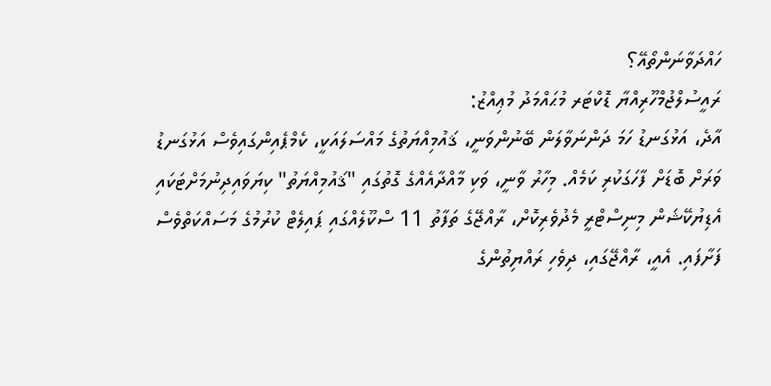ހައްދަވާނަންތޯއޭ؟
ރައީސުލްޖުމްހޫރިއްޔާ ޑޮކްޓަރ މުޙައްމަދު މުޢިއްޒު:
އާދެ، އަޅުގަނޑު ހަމަ ދަންނަވާލަން ބޭނުންވަނީ، ޤައުމިއްޔަތުގެ މައްސަލައަކީ، ކެމްޕެއިންގައިވެސް އަޅުގަނޑު ވަރަށް ބޮޑަށް ފާހަގަކުރި ކަމެއް. މިހާރު ވާނީ، ވަކި މާއްދާއެއްގެ ގޮތުގައި "ޤައުމިއްޔަތު" ކިޔަވައިދިނުމަށްޓަކައި އެޑިޔުކޭޝަން މިނިސްޓްރީ މެދުވެރިކޮށް، ރާއްޖޭގެ ތަފާތު 11 ސްކޫލެއްގައި ޕައިލެޓް ކުރުމުގެ މަސައްކަތްވެސް ފަށާފައި. އެއީ، ރާއްޖޭގައި، ދިވެހި ރައްޔިތުންގެ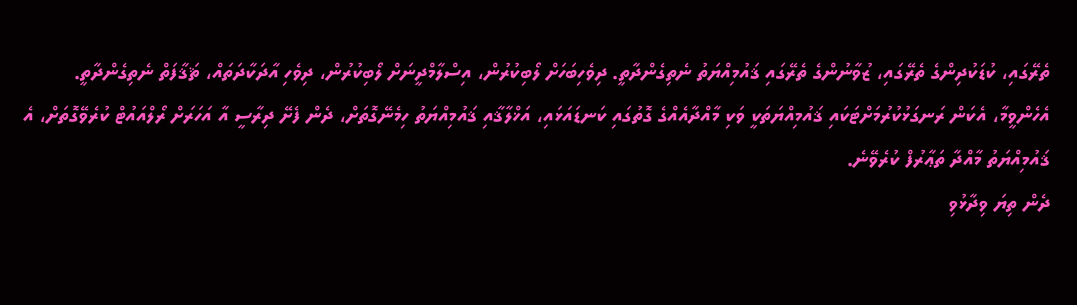ތެރޭގައި، ކުޑަކުދިންގެ ތެރޭގައި، ޒުވާނުންގެ ތެރޭގައި ޤައުމިއްޔަތު ނެތިގެންދާތީ. ދިވެހިބަހަށް ލޯބިކުރުން، އިސްލާމްދީނަށް ލޯބިކުރުން، ދިވެހި އާދަކާދަތައް، ޘަޤާފަތް ނެތިގެންދާތީ.
އެހެންވީމާ، އެކަން ރަނގަޅުކުރުމަށްޓަކައި ޤައުމިއްޔަތަކީ ވަކި މާއްދާއެއްގެ ގޮތުގައި ކަނޑައަޅައި، އަޚްލާޤާއި ޤައުމިއްޔަތު ހިމެނޭގޮތަށް، ދެން ފެށޭ ދިރާސީ އާ އަހަރަށް ރޯލްއައުޓް ކުރެވޭގޮތަށް، އެ ޤައުމިއްޔަތު މާއްދާ ތަޢާރުފް ކުރެވޭނެ.
ދެން ތިޔަ ވިދާޅުވި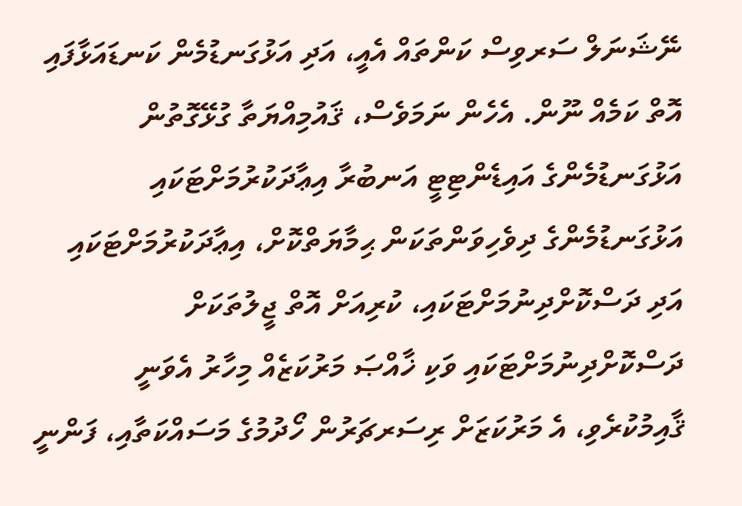ނޭޝަނަލް ސަރވިސް ކަންތައް އެއީ، އަދި އަޅުގަނޑުމެން ކަނޑައަޅާފައި އޮތް ކަމެއް ނޫން. އެހެން ނަމަވެސް، ޤައުމިއްޔަތާ ގުޅޭގޮތުން އަޅުގަނޑުމެންގެ އައިޑެންޓިޓީ އަނބުރާ އިޢާދަކުރުމަށްޓަކައި އަޅުގަނޑުމެންގެ ދިވެހިވަންތަކަން ޙިމާޔަތްކޮށް، އިޢާދަކުރުމަށްޓަކައި އަދި ދަސްކޮށްދިނުމަށްޓަކައި، ކުރިއަށް އޮތް ޖީލުތަކަށް ދަސްކޮށްދިނުމަށްޓަކައި ވަކި ޚާއްޞަ މަރުކަޒެއް މިހާރު އެވަނީ ޤާއިމުކުރެވި، އެ މަރުކަޒަށް ރިސަރޗަރުން ހޯދުމުގެ މަސައްކަތާއި، ފަންނީ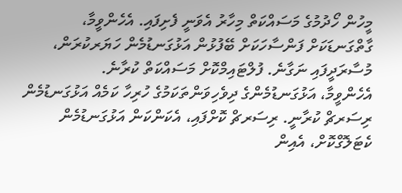މީހުން ހޯދުމުގެ މަސައްކަތް މިހާރު އެވަނީ ފެށިފައި. އެހެންވީމާ، ގާތްގަނޑަކަށް ފަންސާހަކަށް ބޭފުޅުން އަޅުގަނޑުމެން ހަޔަރކުރަން، މުސާރަދީފައި ނަގާނެ. ފުލްޓައިމްކޮށް މަސައްކަތް ކުރާނެ.
އެހެންވީމާ، އަޅުގަނޑުމެންގެ ދިވެހިވަންތަކަމުގެ ހުރިހާ ކަމެއް އަޅުގަނޑުމެން ރިސަރޗް ކުރާނީ. ރިސަރޗް ކޮށްފައި، އެކަންކަން އަޅުގަނޑުމެން ކެޓަލޮގްކޮށް، އެއިން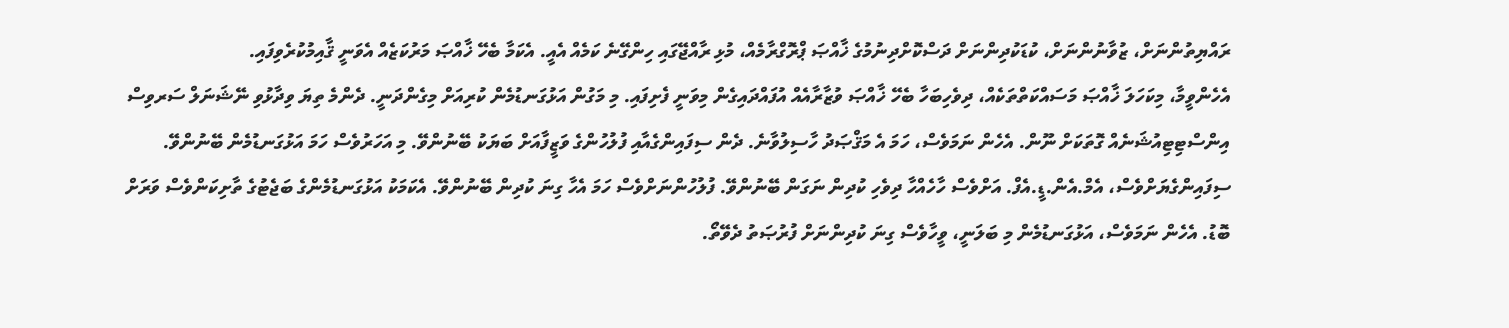ރައްޔިތުންނަށް، ޒުވާނުންނަށް، ކުޑަކުދިންނަށް ދަސްކޮށްދިނުމުގެ ޚާއްޞަ ޕްރޮގްރާމެއް، މުޅި ރާއްޖޭގައި ހިންގޭނެ ކަމެއް އެއީ. އެކަމާ ބެހޭ ޚާއްޞަ މަރުކަޒެއް އެވަނީ ޤާއިމުކުރެވިފައި.
އެހެންވީމާ، މިކަހަލަ ޚާއްޞަ މަސައްކަތްތަކެއް، ދިވެހިބަހާ ބެހޭ ޚާއްޞަ ވުޒާރާއެއް އުފައްދައިގެން މިވަނީ ފެށިފައި. މި މަގުން އަޅުގަނޑުމެން ކުރިއަށް މިގެންދަނީ. ދެންމެ ތިޔަ ވިދާޅުވި ނޭޝަނަލް ސަރވިސް އިންސްޓިޓިއުޝަނެއް ގޮތަކަށް ނޫން. އެހެން ނަމަވެސް، ހަމަ އެ މަޤްޞަދު ހާސިލުވާނެ. ދެން ސިފައިންގެއާއި ފުލުހުންގެ ވަޒީފާއަށް ބަޔަކު ބޭނުންވޭ. މި އަހަރުވެސް ހަމަ އަޅުގަނޑުމެން ބޭނުންވޭ. ސިފައިންގެޔަށްވެސް، އެމް.އެން.ޑީ.އެފް. އަށްވެސް ހާހެއްހާ ދިވެހި ކުދިން ނަގަން ބޭނުންވޭ. ފުލުހުންނަށްވެސް ހަމަ އެހާ ގިނަ ކުދިން ބޭނުންވޭ. އެކަމަކު އަޅުގަނޑުމެންގެ ބަޖެޓުގެ ތާށިކަންވެސް ވަރަށް ބޮޑު. އެހެން ނަމަވެސް، އަޅުގަނޑުމެން މި ބަލަނީ، ވީހާވެސް ގިނަ ކުދިންނަށް ފުރުޞަތު ދެވޭތޯ.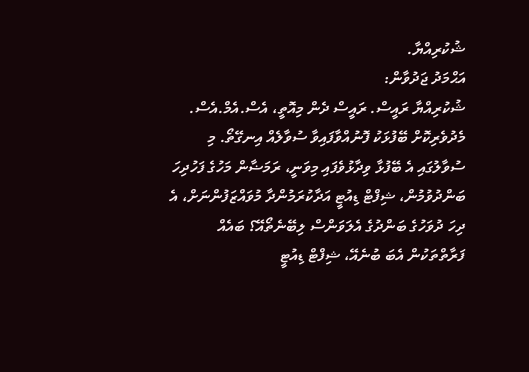ޝުކުރިއްޔާ.
އަޙްމަދު ޖަދުވާން:
ޝުކުރިއްޔާ ރައީސް. ރައީސް ދެން މިއޮތީ، އެސް.އެމް.އެސް. މެދުވެރިކޮށް ބޭފުޅަކު ފޮނުއްވާފައިވާ ސުވާލެއް އިނގޭތޯ. މި ސުވާލުގައި އެ ބޭފުޅާ ވިދާޅުވެފައި މިވަނީ، ރަމަޟާން މަހުގެ ފަހުދިހަ ބަންދުވުމުން، ޝިފްޓް ޑިއުޓީ އަދާކުރަމުންދާ މުވައްޒަފުންނަށް، އެ ދިހަ ދުވަހުގެ ބަންދުގެ އެލަވަންސް ލިބޭނެތޯއޭ؟ ބައެއް ފަރާތްތަކުން އެބަ ބުނެއޭ، ޝިފްޓް ޑިއުޓީ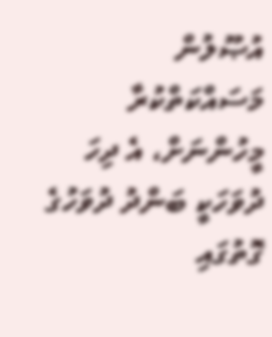އުޞޫލުން މަސައްކަތްކުރާ މީހުންނަށް، އެ ދިހަ ދުވަހަކީ ބަންދު ދުވަހުގެ ގޮތުގައި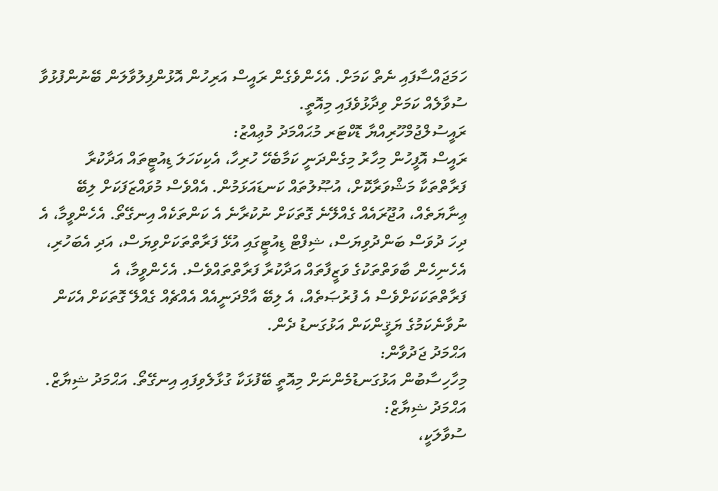ހަމަޖައްސާފައި ނެތް ކަމަށް. އެހެންވެގެން ރައީސް އަރިހުން އޮޅުންފިލުވާލަން ބޭނުންފުޅުވާ ސުވާލެއް ކަމަށް ވިދާޅުވެފައި މިއޮތީ.
ރައީސުލްޖުމްހޫރިއްޔާ ޑޮކްޓަރ މުޙައްމަދު މުޢިއްޒު:
ރައީސް އޮފީހުން މިހާރު މިގެންދަނީ ކަމާބެހޭ ހުރިހާ، އެކިކަހަލަ ޑިއުޓީތައް އަދާކުރާ ފަރާތްތަކާ މަޝްވަރާކޮށް، އުޞޫލުތައް ކަނޑައަޅަމުން. އެއްވެސް މުވައްޒަފަކަށް ލިބޭ ޢިނާޔަތެއް، އުޖޫރައެއް ގެއްލޭނެ ގޮތަކަށް ނުކުރާނެ އެ ކަންތަކެއް އިނގޭތޯ. އެހެންވީމާ، އެ ދިހަ ދުވަސް ބަންދުވިޔަސް، ޝިފްޓް ޑިއުޓީގައި އުޅޭ ފަރާތްތަކަށްވިޔަސް، އަދި އެބަހުރި، އެހެނިހެން ބާވަތްތަކުގެ ވަޒީފާތައް އަދާކުރާ ފަރާތްތައްވެސް. އެހެންވީމާ، އެ ފަރާތްތަކަކަށްވެސް އެ ފުރުޞަތެއް، އެ ލިބޭ އާމްދަނީއެއް އެއްޗެއް ގެއްލޭ ގޮތަކަށް އެކަން ނުވާނެކަމުގެ ޔަޤީންކަން އަޅުގަނޑު ދެން.
އަޙްމަދު ޖަދުވާން:
މިހާހިސާބުން އަޅުގަނޑުމެންނަށް މިއޮތީ ބޭފުޅަކާ ގުޅާލެވިފައި އިނގޭތޯ. އަޙްމަދު ޝިޔާޒް.
އަޙްމަދު ޝިޔާޒް:
ސުވާލަކީ،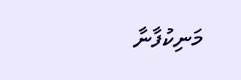މަނިކުފާނާ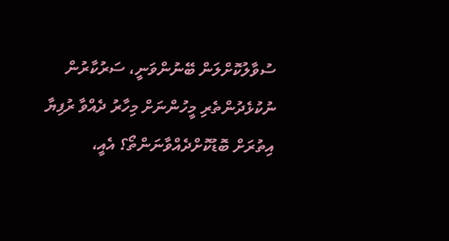ސުވާލުކޮށްލަން ބޭނުންވަނީ، ސަރުކާރުން ނުކުޅެދުންތެރި މީހުންނަށް މިހާރު ދެއްވާ ރުފިޔާ އިތުރަށް ބޮޑުކޮށްދެއްވާނަންތޯ؟ އެއީ،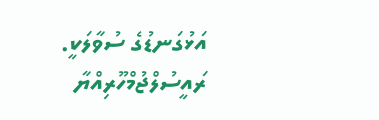އަޅުގަނޑުގެ ސުވާލަކީ.
ރައީސުލްޖުމްހޫރިއްޔާ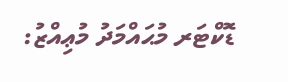ޑޮކްޓަރ މުޙައްމަދު މުޢިއްޒު: